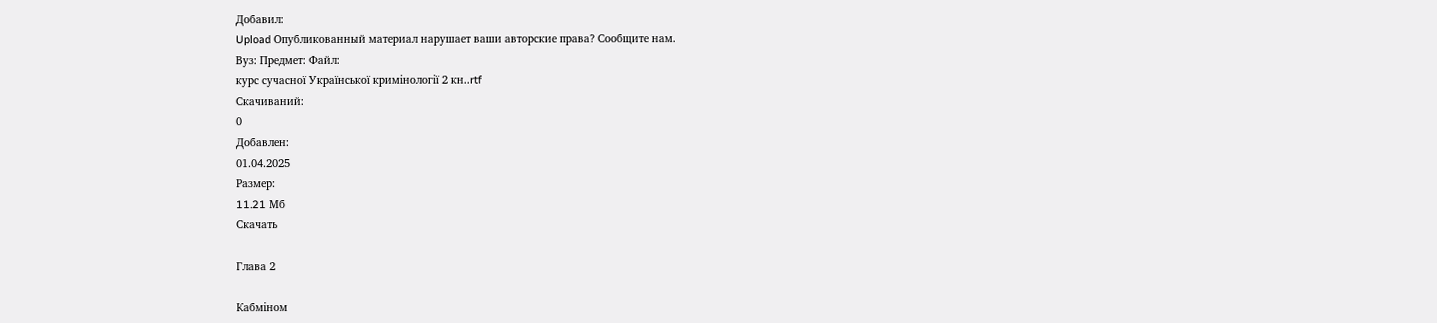Добавил:
Upload Опубликованный материал нарушает ваши авторские права? Сообщите нам.
Вуз: Предмет: Файл:
курс сучасної Української кримінології 2 кн..rtf
Скачиваний:
0
Добавлен:
01.04.2025
Размер:
11.21 Mб
Скачать

Глава 2

Кабміном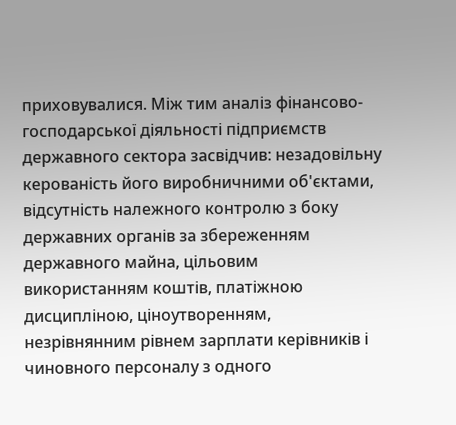приховувалися. Між тим аналіз фінансово-господарської діяльності підприємств державного сектора засвідчив: незадовільну керованість його виробничними об'єктами, відсутність належного контролю з боку державних органів за збереженням державного майна, цільовим використанням коштів, платіжною дисципліною, ціноутворенням, незрівнянним рівнем зарплати керівників і чиновного персоналу з одного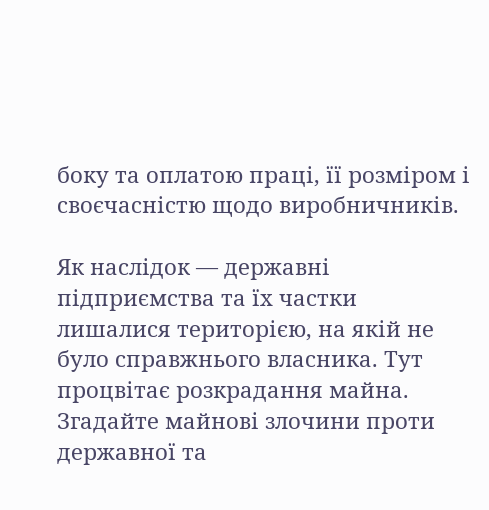боку та оплатою праці, її розміром і своєчасністю щодо виробничників.

Як наслідок — державні підприємства та їх частки лишалися територією, на якій не було справжнього власника. Тут процвітає розкрадання майна. Згадайте майнові злочини проти державної та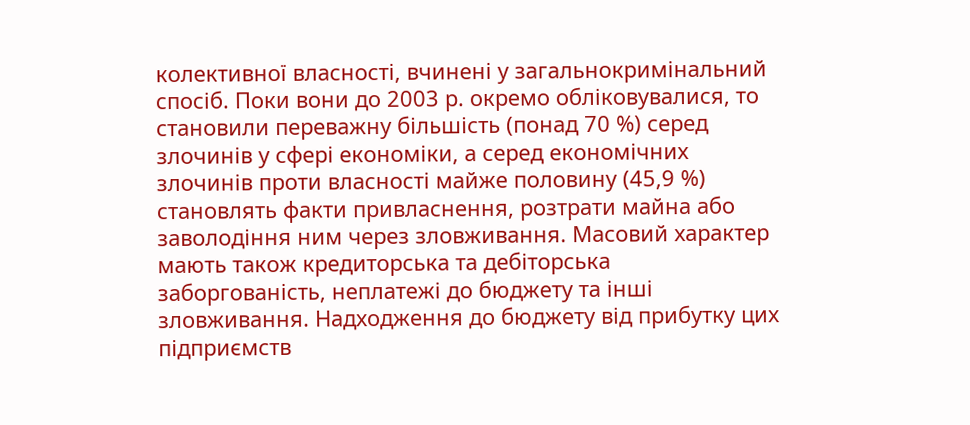колективної власності, вчинені у загальнокримінальний спосіб. Поки вони до 2003 р. окремо обліковувалися, то становили переважну більшість (понад 70 %) серед злочинів у сфері економіки, а серед економічних злочинів проти власності майже половину (45,9 %) становлять факти привласнення, розтрати майна або заволодіння ним через зловживання. Масовий характер мають також кредиторська та дебіторська заборгованість, неплатежі до бюджету та інші зловживання. Надходження до бюджету від прибутку цих підприємств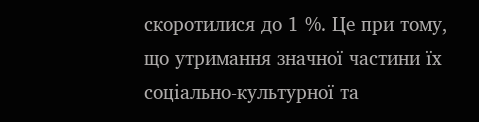скоротилися до 1 %. Це при тому, що утримання значної частини їх соціально-культурної та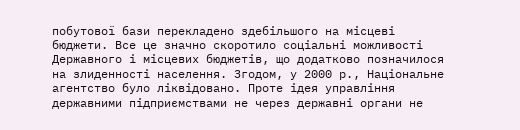побутової бази перекладено здебільшого на місцеві бюджети. Все це значно скоротило соціальні можливості Державного і місцевих бюджетів, що додатково позначилося на злиденності населення. Згодом, у 2000 р., Національне агентство було ліквідовано. Проте ідея управління державними підприємствами не через державні органи не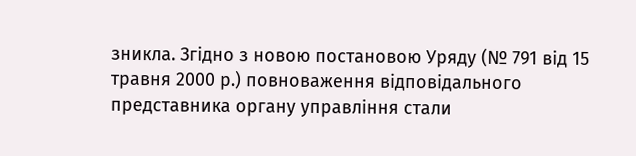зникла. Згідно з новою постановою Уряду (№ 791 від 15 травня 2000 р.) повноваження відповідального представника органу управління стали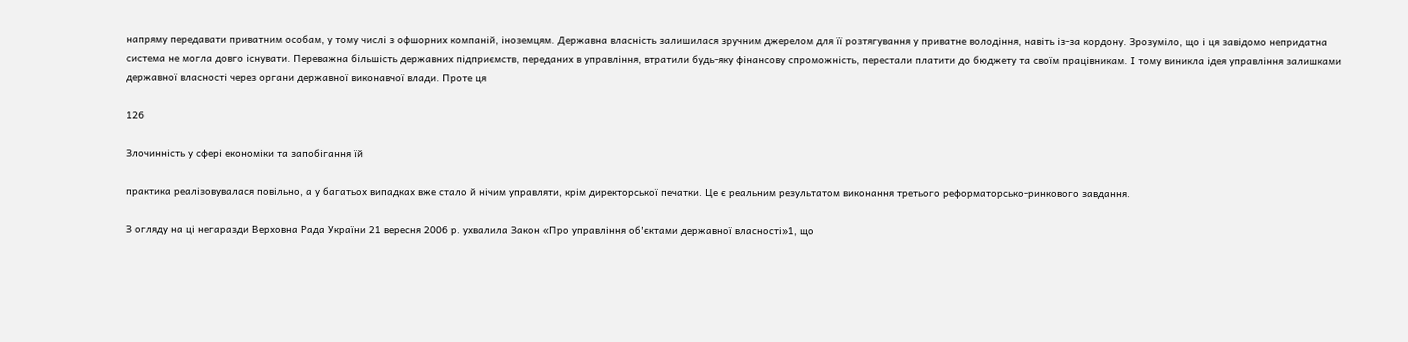напряму передавати приватним особам, у тому числі з офшорних компаній, іноземцям. Державна власність залишилася зручним джерелом для її розтягування у приватне володіння, навіть із-за кордону. Зрозуміло, що і ця завідомо непридатна система не могла довго існувати. Переважна більшість державних підприємств, переданих в управління, втратили будь-яку фінансову спроможність, перестали платити до бюджету та своїм працівникам. І тому виникла ідея управління залишками державної власності через органи державної виконавчої влади. Проте ця

126

Злочинність у сфері економіки та запобігання їй

практика реалізовувалася повільно, а у багатьох випадках вже стало й нічим управляти, крім директорської печатки. Це є реальним результатом виконання третього реформаторсько-ринкового завдання.

З огляду на ці негаразди Верховна Рада України 21 вересня 2006 р. ухвалила Закон «Про управління об'єктами державної власності»1, що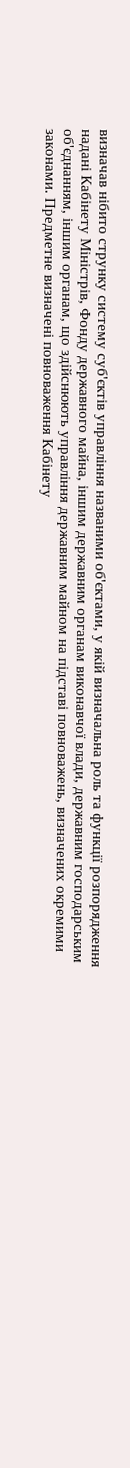визначав нібито струнку систему суб'єктів управління названими об'єктами, у якій визначальна роль та функції розпорядження надані Кабінету Міністрів, Фонду державного майна, іншим державним органам виконавчої влади, державним господарським об'єднанням, іншим органам, що здійснюють управління державним майном на підставі повноважень, визначених окремими законами. Предметне визначені повноваження Кабінету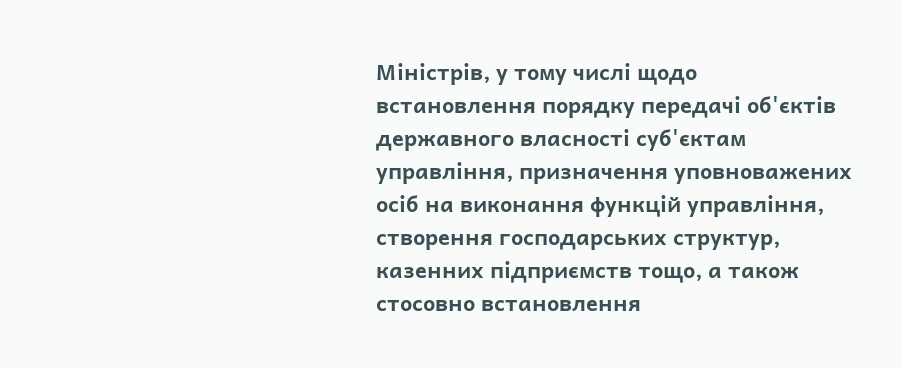Міністрів, у тому числі щодо встановлення порядку передачі об'єктів державного власності суб'єктам управління, призначення уповноважених осіб на виконання функцій управління, створення господарських структур, казенних підприємств тощо, а також стосовно встановлення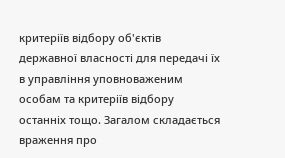критеріїв відбору об'єктів державної власності для передачі їх в управління уповноваженим особам та критеріїв відбору останніх тощо. Загалом складається враження про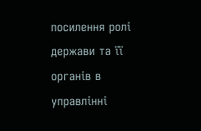посилення ролі держави та її органів в управлінні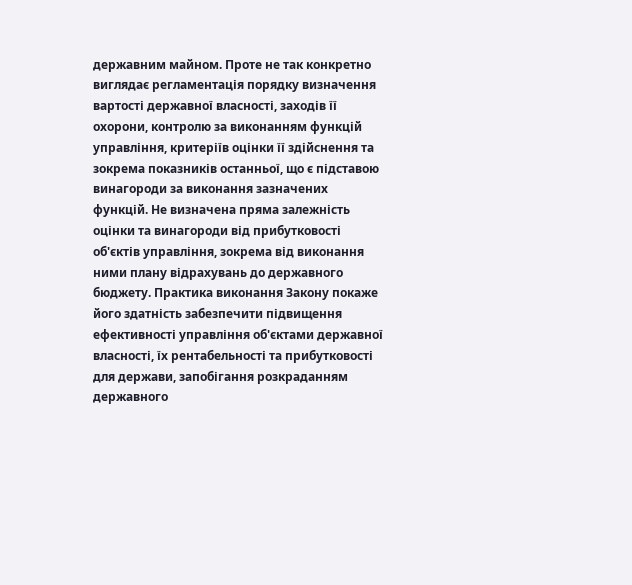державним майном. Проте не так конкретно виглядає регламентація порядку визначення вартості державної власності, заходів її охорони, контролю за виконанням функцій управління, критеріїв оцінки її здійснення та зокрема показників останньої, що є підставою винагороди за виконання зазначених функцій. Не визначена пряма залежність оцінки та винагороди від прибутковості об'єктів управління, зокрема від виконання ними плану відрахувань до державного бюджету. Практика виконання Закону покаже його здатність забезпечити підвищення ефективності управління об'єктами державної власності, їх рентабельності та прибутковості для держави, запобігання розкраданням державного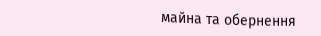майна та обернення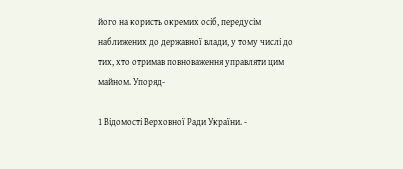його на користь окремих осіб, передусім наближених до державної влади, у тому числі до тих, хто отримав повноваження управляти цим майном. Упоряд-

1 Відомості Верховної Ради України. -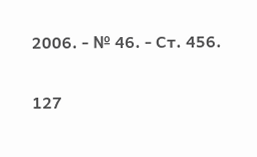2006. - № 46. - Ст. 456.

127